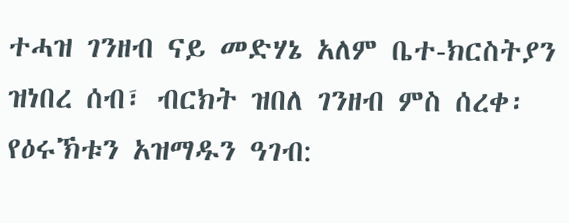ተሓዝ ገንዘብ ናይ መድሃኔ አለም ቤተ-ክርስትያን ዝነበረ ሰብ፣ ብርክት ዝበለ ገንዘብ ምስ ሰረቀ፡ የዕሩኽቱን አዝማዱን ዓገብ: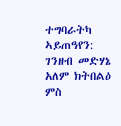ተግባራትካ ኣይጠዓየን: ገንዘብ መድሃኔ አለም ክትበልዕ ምስ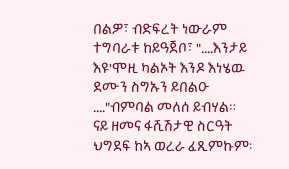በልዎ፣ ብድፍረት ነውራም ተግባራቱ ከይዓጀቦ፣ "....እንታይ እዩ'ሞዚ ካልኦት እንዶ እነሄዉ ደሙን ስግኡን ይበልዑ ...."ብምባል መለሰ ይብሃል።
ናይ ዘመና ፋሺሽታዊ ስርዓት ህግደፍ ከኣ ወረራ ፈጺምኩም፡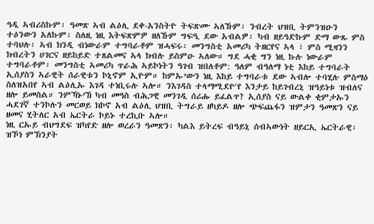ዓዲ ኣብሪስኩም፡ ዓመጽ ኣብ ልዕሊ ደቀ-አንስትዮ ትፍጽሙ ኣለኹም፡ ንብረት ህዝቢ ትምንዝዑን ተዕንውን አለኩም፡ ስለዚ ነዚ እትፍጽምዎ ዘለኹም ግፍዒ ደው አብልዎ፡ ካብ ዘይዓድኩም ድማ ውጹ ምስ ተባህሉ፡ ኣብ ክንዲ ብነውራም ተግባራቶም ዝሓፍሩ፡ መንግስቲ አመሪካ ትዘርየና ኣላ ፣ ምስ ሚዛንን ክብረትን ሀገርና ዘይከይድ ተጸልመና ኣላ ክብሉ ይስምዑ ኣለው። ግደ ሓቂ ግን ነዚ ኩሉ ነውራም ተግባራቶም፡ መንግስቲ ኣመሪካ ጥራሕ ኣይኮነትን ዓገብ ዝበለቶም: ዓለም ብዓለማ ነቲ እከይ ተግባራት ኢሰያስን ኣራዊት ሰራዊቱን ኮኒኖም ኢዮም። ከምኡ’ውን ነዚ እከይ ተግባራቱ ደው ኣብሎ ተባሂሉ ምስማዕ ስለዝአበየ ኣብ ልዕሊኡ እገዳ ተነቢሩሉ ኣሎ። ንእገዳስ ተላማሚደዮ'የ እንታይ ከይገብረኒ ዝዓይነቱ ዝብለና ዘሎ ይመስል። ንምኻኑ’ኸ ካብ መዓስ ብሕጋዊ መንገዲ ሰሪሑ ይፈልጥ? ኢሰያስ ናይ ውልቀ ቂምታኡን ሓደገኛ ተንኮሉን መርወይ ክኮኖ አብ ልዕሊ ህዝቢ ትግራይ ዘካይዶ ዘሎ ጭፍጨፋን ዝምታን ዓመጽን ናይ ዘመና ሂትለር አብ ኤርትራ ኮይኑ ተረኪቡ ኣሎ።
ነዚ ርኡይ ብህግደፍ ዝካየድ ዘሎ ወረራን ዓመጽን፡ ካልእ ይትረፍ ብዓይኒ ሰብኣውነት ዘይርኢ ኤርትራዊ፡ ዝኾነ ምኽንያት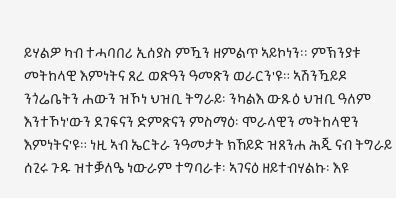ይሃልዎ ካብ ተሓባበሪ ኢሰያስ ምዃን ዘምልጥ ኣይኮነን፡፡ ምኽንያቱ መትከላዊ እምነትና ጸረ ወጽዓን ዓመጽን ወራርን'ዩ። ኣሽንዃይዶ ንጎሬቤትን ሐውን ዝኾነ ህዝቢ ትግራይ፡ ንካልእ ውጹዕ ህዝቢ ዓለም እንተኾነ'ውን ደገፍናን ድምጽናን ምስማዕ፡ ሞራላዊን መትከላዊን እምነትና'ዩ። ነዚ ኣብ ኤርትራ ንዓመታት ክኸይድ ዝጸንሐ ሕጂ ናብ ትግራይ ሰጊሩ ጉዱ ዝተቓለዔ ነውራም ተግባራቱ፡ ኣገናዕ ዘይተብሃልኩ፡ እዩ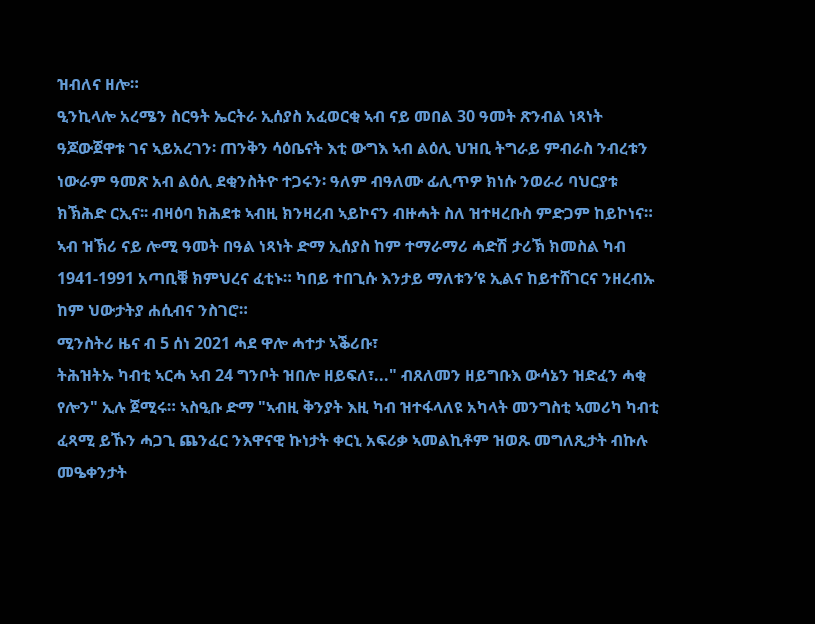ዝብለና ዘሎ።
ዒንኪላሎ አረሜን ስርዓት ኤርትራ ኢሰያስ አፈወርቂ ኣብ ናይ መበል 30 ዓመት ጽንብል ነጻነት ዓጆውጀዋቱ ገና ኣይአረገን፡ ጠንቅን ሳዕቤናት እቲ ውግእ ኣብ ልዕሊ ህዝቢ ትግራይ ምብራስ ንብረቱን ነውራም ዓመጽ አብ ልዕሊ ደቂንስትዮ ተጋሩን፡ ዓለም ብዓለሙ ፊሊጥዎ ክነሱ ንወራሪ ባህርያቱ ክኽሕድ ርኢና፡፡ ብዛዕባ ክሕደቱ ኣብዚ ክንዛረብ ኣይኮናን ብዙሓት ስለ ዝተዛረቡስ ምድጋም ከይኮነና። ኣብ ዝኽሪ ናይ ሎሚ ዓመት በዓል ነጻነት ድማ ኢሰያስ ከም ተማራማሪ ሓድሽ ታሪኽ ክመስል ካብ 1941-1991 አጣቢቑ ክምህረና ፈቲኑ። ካበይ ተበጊሱ እንታይ ማለቱን’ዩ ኢልና ከይተሸገርና ንዘረብኡ ከም ህውታትያ ሐሲብና ንስገሮ።
ሚንስትሪ ዜና ብ 5 ሰነ 2021 ሓደ ዋሎ ሓተታ ኣቕሪቡ፣
ትሕዝትኡ ካብቲ ኣርሓ ኣብ 24 ግንቦት ዝበሎ ዘይፍለ፣..." ብጸለመን ዘይግቡእ ውሳኔን ዝድፈን ሓቂ የሎን" ኢሉ ጀሚሩ። ኣስዒቡ ድማ "ኣብዚ ቅንያት እዚ ካብ ዝተፋላለዩ አካላት መንግስቲ ኣመሪካ ካብቲ ፈጻሚ ይኹን ሓጋጊ ጨንፈር ንእዋናዊ ኩነታት ቀርኒ አፍሪቃ ኣመልኪቶም ዝወጹ መግለጺታት ብኩሉ መዔቀንታት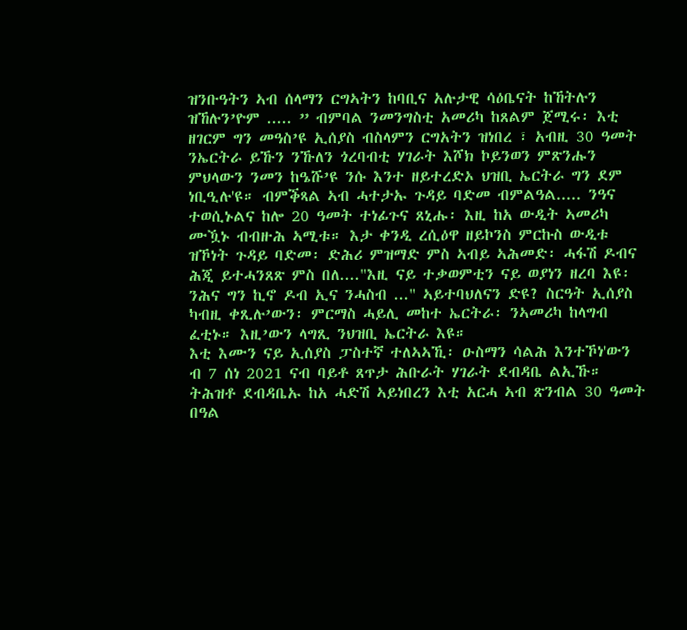ዝንቡዓትን ኣብ ሰላማን ርግኣትን ከባቢና አሉታዊ ሳዕቤናት ከኸትሉን ዝኸሉን’ዮም ..... ” ብምባል ንመንግስቲ አመሪካ ከጸልም ጀሚሩ፡ እቲ ዘገርም ግን መዓስ’ዩ ኢሰያስ ብስላምን ርግአትን ዝነበረ ፣ አብዚ 30 ዓመት ንኤርትራ ይኹን ንኹለን ጎረባብቲ ሃገራት እሾክ ኮይንወን ምጽንሑን ምህላውን ንመን ከዔሹ’ዩ ንሱ እንተ ዘይተረድኦ ህዝቢ ኤርትራ ግን ደም ነቢዒሉ'ዩ። ብምቕጻል ኣብ ሓተታኡ ጉዳይ ባድመ ብምልዓል..... ንዓና ተወሲኑልና ከሎ 20 ዓመት ተነፊጉና ጸኒሑ፡ እዚ ከአ ውዲት ኣመሪካ ሙዃኑ ብብዙሕ ኣሚቱ። እታ ቀንዲ ረሲዕዋ ዘይኮንስ ምርኩስ ውዲቱ ዝኾነት ጉዳይ ባድመ፡ ድሕሪ ምዝማድ ምስ ኣብይ ኣሕመድ፡ ሓፋሽ ዶብና ሕጂ ይተሓንጸጽ ምስ በለ...."እዚ ናይ ተቃወምቲን ናይ ወያነን ዘረባ እዩ፡ ንሕና ግን ኪኖ ዶብ ኢና ንሓስብ ..." ኣይተባህለናን ድዩ? ስርዓት ኢሰያስ ካብዚ ቀጺሉ’ውን፡ ምርማስ ሓይሊ መከተ ኤርትራ፡ ንኣመሪካ ከላግብ ፈቲኑ። እዚ’ውን ላግጺ ንህዝቢ ኤርትራ እዩ።
እቲ እሙን ናይ ኢሰያስ ፓስተኛ ተለኣኣኺ፡ ዑስማን ሳልሕ እንተኾነ'ውን ብ 7 ሰነ 2021 ናብ ባይቶ ጸጥታ ሕቡራት ሃገራት ደብዳቤ ልኢኹ። ትሕዝቶ ደብዳቤኡ ከአ ሓድሽ ኣይነበረን እቲ አርሓ ኣብ ጽንብል 30 ዓመት በዓል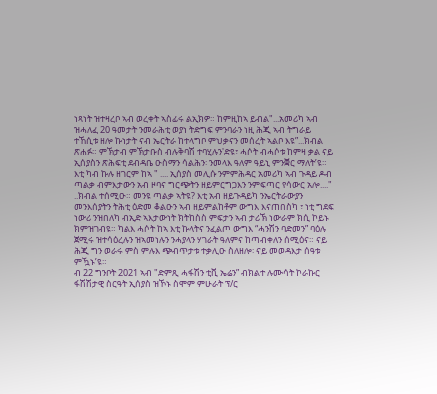ነጻነት ዝተዛረቦ ኣብ ወረቀት ኣስፊሩ ልኢክዎ። ከምዚከኣ ይብል"...አመሪካ ኣብ ዝሓለፈ 20 ዓመታት ንመራሕቲ ወያነ ትድግፍ ምንባራን ነዚ ሕጂ ኣብ ትግራይ ተኸሲቱ ዘሎ ኩነታት ናብ ኤርትራ ከተላግቦ ምህቃናን መሰረት ኣልቦ እዩ”...ክብል ጽሐፉ። ምኽታብ ምኽታቡስ ብሉቅባሽ ተባሂሉን'ድዩ፣ ሓሶት ብሓሶቱ ከምዛ ቃል ናይ ኢሰያስን ጽሕፍቲ ደብዳቤ ዑስማን ሳልሕን፡ ንመላእ ዓለም ዓይኒ ምንቛር ማለት’ዩ። እቲ ካብ ኩሉ ዘገርም ከኣ " .... ኢሰያስ መሊሱ ንምምሕዳር አመሪካ ኣብ ጉዳይ ዶብ ጣልቃ ብምእታውን አብ ዞባና ግርጭትን ዘይምርግጋእን ንምፍጣር የሳውር አሎ...." ..ክብል ተሰሚዑ። መንዩ ጣልቃ ኣትዩ? እቲ አብ ዘይጉዳይካ ንኤርትራውያን መንእሰያትን ትሕቲ ዕድመ ቆልዑን ኣብ ዘይምልከቶም ውግእ እናጠበስካ ፣ ነቲ ግደፍ ነውሪ ንዝበለካ ብኢድ ኣእታውነት ክትከስስ ምፍታን ኣብ ታሪኽ ነውራም ክሲ ኮይኑ ክምዝገብዩ። ካልእ ሓሶት ከኣ እቲ ኩላትና ንፈልጦ ውግእ “ሓንሽን ባድመን” ባዕሉ ጀሚሩ ዝተሳዕረሉን ዝኣመነሉን ንሓያላን ሃገራት ዓለምና ከጣብቀለን ሰሚዕና። ናይ ሕጂ ግን ወራሩ ምስ ምሉእ ጭብጥታቱ ተቃሊዑ ስለዘሎ፡ ናይ መወዳእታ ሰዓቱ ምዃኑ’ዩ።
ብ 22 ግንቦት 2021 ኣብ "ድምጺ ሓፋሽን ቲቪ ኤሬን” ብክልተ ሉሙሳት ኮራኩር ፋሽሽታዊ ስርዓት ኢሰያስ ዝኾኑ ስሞም ምሁራት ፕ/ር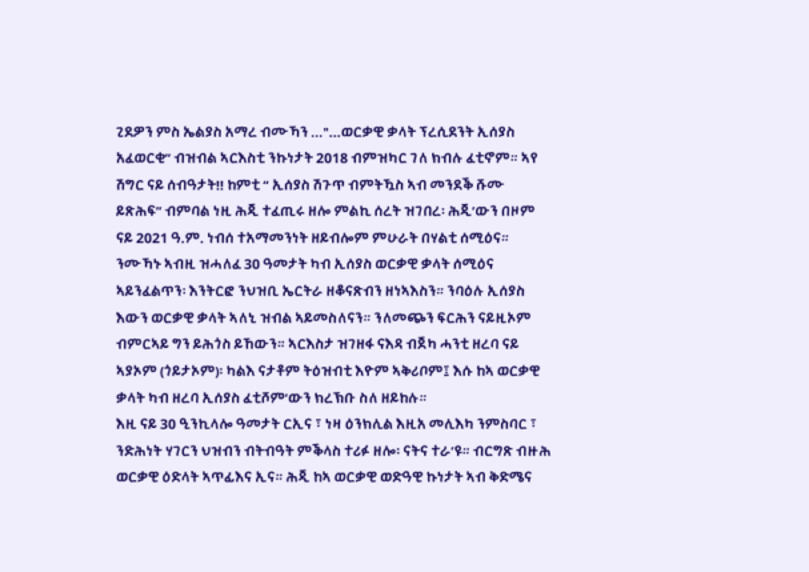ጊደዎን ምስ ኤልያስ አማረ ብሙኻን ..."...ወርቃዊ ቃላት ፕረሲደንት ኢሰያስ አፈወርቂ” ብዝብል ኣርእስቲ ንኩነታት 2018 ብምዝካር ገለ ክብሉ ፈቲኖም። ኣየ ሽግር ናይ ሰብዓታት!! ከምቲ “ ኢሰያስ ሽጉጥ ብምትዃስ ኣብ መንደቕ ሹሙ ይጽሕፍ” ብምባል ነዚ ሕጂ ተፈጢሩ ዘሎ ምልኪ ሰረት ዝገበረ፡ ሕጂ’ውን በዞም ናይ 2021 ዓ.ም. ነብሰ ተአማመንነት ዘይብሎም ምሁራት በሃልቲ ሰሚዕና። ንሙኻኑ ኣብዚ ዝሓለፈ 30 ዓመታት ካብ ኢሰያስ ወርቃዊ ቃላት ሰሚዕና ኣይንፈልጥን፡ እንትርፎ ንህዝቢ ኤርትራ ዘቆናጽብን ዘነኣእስን። ንባዕሉ ኢሰያስ እውን ወርቃዊ ቃላት ኣለኒ ዝብል ኣይመስለናን። ንለመጭን ፍርሕን ናይዚኦም ብምርኣይ ግን ይሕጎስ ይኸውን። ኣርእስታ ዝገዘፋ ናእዳ ብጀካ ሓንቲ ዘረባ ናይ ኣያኦም (ጎይታኦም)፡ ካልእ ናታቶም ትዕዝብቲ እዮም ኣቅሪቦም፤ እሱ ከኣ ወርቃዊ ቃላት ካብ ዘረባ ኢሰያስ ፈቲሾም’ውን ክረኽቡ ስለ ዘይከሉ።
እዚ ናይ 30 ዒንኪላሎ ዓመታት ርኢና ፣ ነዛ ዕንክሊል እዚአ መሊእካ ንምስባር ፣ ንድሕነት ሃገርን ህዝብን ብትብዓት ምቕላስ ተሪፉ ዘሎ፡ ናትና ተራ’ዩ። ብርግጽ ብዙሕ ወርቃዊ ዕድላት ኣጥፊእና ኢና። ሕጂ ከኣ ወርቃዊ ወድዓዊ ኩነታት ኣብ ቅድሜና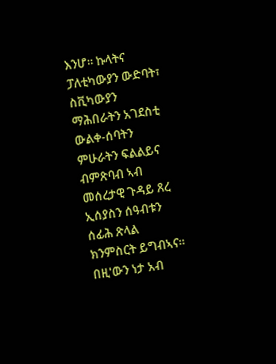እንሆ። ኩላትና ፓለቲካውያን ውድባት፣ ስቪካውያን ማሕበራትን አገደስቲ ውልቀ-ሰባትን ምሁራትን ፍልልይና ብምጽባብ ኣብ መሰረታዊ ጉዳይ ጸረ ኢሰያስን ሰዓብቱን ሰፊሕ ጽላል ክንምስርት ይግብኣና። በዚ'ውን ነታ አብ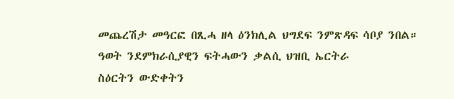መጨረሽታ መዓርፎ በጺሓ ዘላ ዕንክሊል ህግደፍ ንምጽዳፍ ሳቦያ ንበል።
ዓወት ንደምክራሲያዊን ፍትሓውን ቃልሲ ህዝቢ ኤርትራ
ስዕርትን ውድቀትን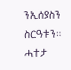ንኢሰያስን ስርዓቱን።
ሓተታ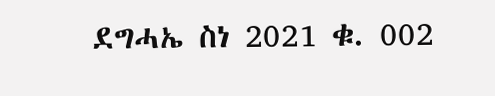ደግሓኤ ስነ 2021 ቁ. 002